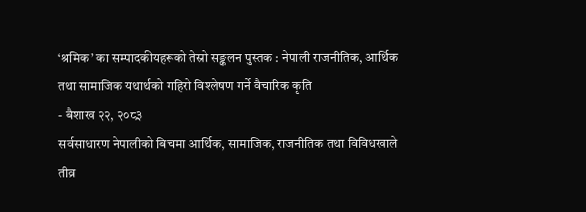‘श्रमिक’ का सम्पादकीयहरूको तेस्रो सङ्कलन पुस्तक : नेपाली राजनीतिक, आर्थिक तथा सामाजिक यथार्थको गहिरो विश्लेषण गर्ने वैचारिक कृति
- बैशाख २२, २०८३
सर्वसाधारण नेपालीको बिचमा आर्थिक, सामाजिक, राजनीतिक तथा विविधखाले तीव्र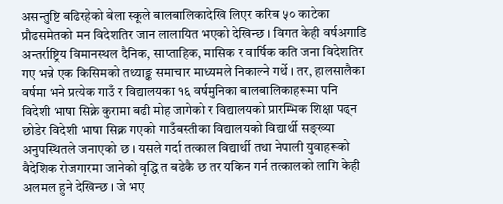असन्तुष्टि बढिरहेको बेला स्कूले बालबालिकादेखि लिएर करिब ५० काटेका प्रौढसमेतको मन विदेशतिर जान लालायित भएको देखिन्छ । विगत केही वर्षअगाडि अन्तर्राष्ट्रिय विमानस्थल दैनिक, साप्ताहिक, मासिक र वार्षिक कति जना विदेशतिर गए भन्ने एक किसिमको तथ्याङ्क समाचार माध्यमले निकाल्ने गर्थे । तर, हालसालैका वर्षमा भने प्रत्येक गाउँ र विद्यालयका १६ वर्षमुनिका बालबालिकाहरूमा पनि विदेशी भाषा सिक्ने कुरामा बढी मोह जागेको र विद्यालयको प्रारम्भिक शिक्षा पढ्न छोडेर विदेशी भाषा सिक्न गएको गाउँबस्तीका विद्यालयको विद्यार्थी सङ्ख्या अनुपस्थितले जनाएको छ । यसले गर्दा तत्काल विद्यार्थी तथा नेपाली युवाहरूको वैदेशिक रोजगारमा जानेको वृद्धि त बढेकै छ तर यकिन गर्न तत्कालको लागि केही अलमल हुने देखिन्छ । जे भए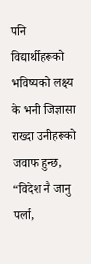पनि विद्यार्थीहरूको भविष्यको लक्ष्य के भनी जिज्ञासा राख्दा उनीहरूको जवाफ हुन्छ, “विदेश नै जानु पर्ला,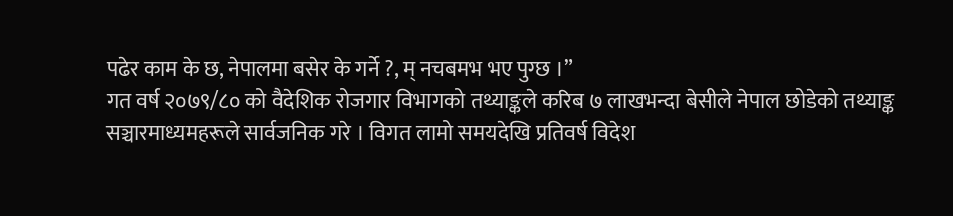पढेर काम के छ, नेपालमा बसेर के गर्ने ?, म् नचबमभ भए पुग्छ ।”
गत वर्ष २०७९/८० को वैदेशिक रोजगार विभागको तथ्याङ्कले करिब ७ लाखभन्दा बेसीले नेपाल छोडेको तथ्याङ्क सञ्चारमाध्यमहरूले सार्वजनिक गरे । विगत लामो समयदेखि प्रतिवर्ष विदेश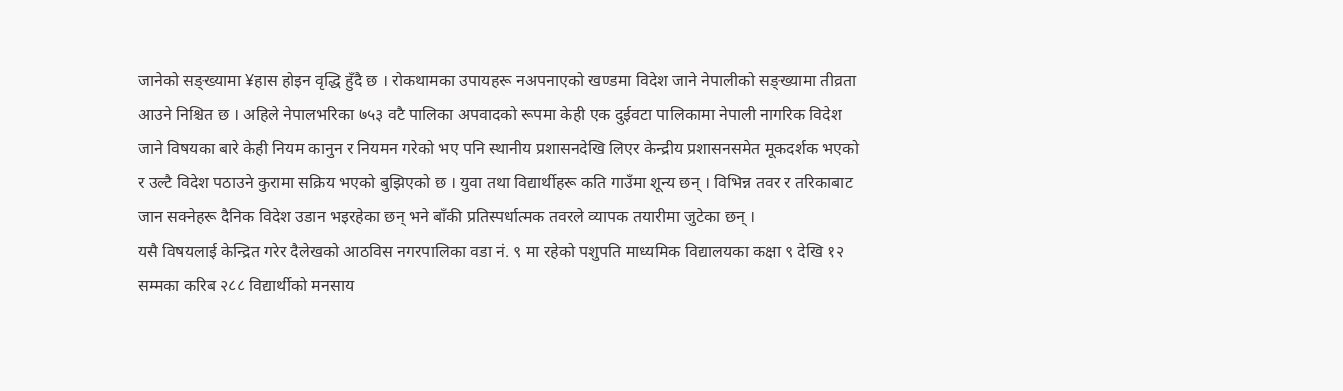जानेको सङ्ख्यामा ¥हास होइन वृद्धि हुँदै छ । रोकथामका उपायहरू नअपनाएको खण्डमा विदेश जाने नेपालीको सङ्ख्यामा तीव्रता आउने निश्चित छ । अहिले नेपालभरिका ७५३ वटै पालिका अपवादको रूपमा केही एक दुईवटा पालिकामा नेपाली नागरिक विदेश जाने विषयका बारे केही नियम कानुन र नियमन गरेको भए पनि स्थानीय प्रशासनदेखि लिएर केन्द्रीय प्रशासनसमेत मूकदर्शक भएको र उल्टै विदेश पठाउने कुरामा सक्रिय भएको बुझिएको छ । युवा तथा विद्यार्थीहरू कति गाउँमा शून्य छन् । विभिन्न तवर र तरिकाबाट जान सक्नेहरू दैनिक विदेश उडान भइरहेका छन् भने बाँकी प्रतिस्पर्धात्मक तवरले व्यापक तयारीमा जुटेका छन् ।
यसै विषयलाई केन्द्रित गरेर दैलेखको आठविस नगरपालिका वडा नं. ९ मा रहेको पशुपति माध्यमिक विद्यालयका कक्षा ९ देखि १२ सम्मका करिब २८८ विद्यार्थीको मनसाय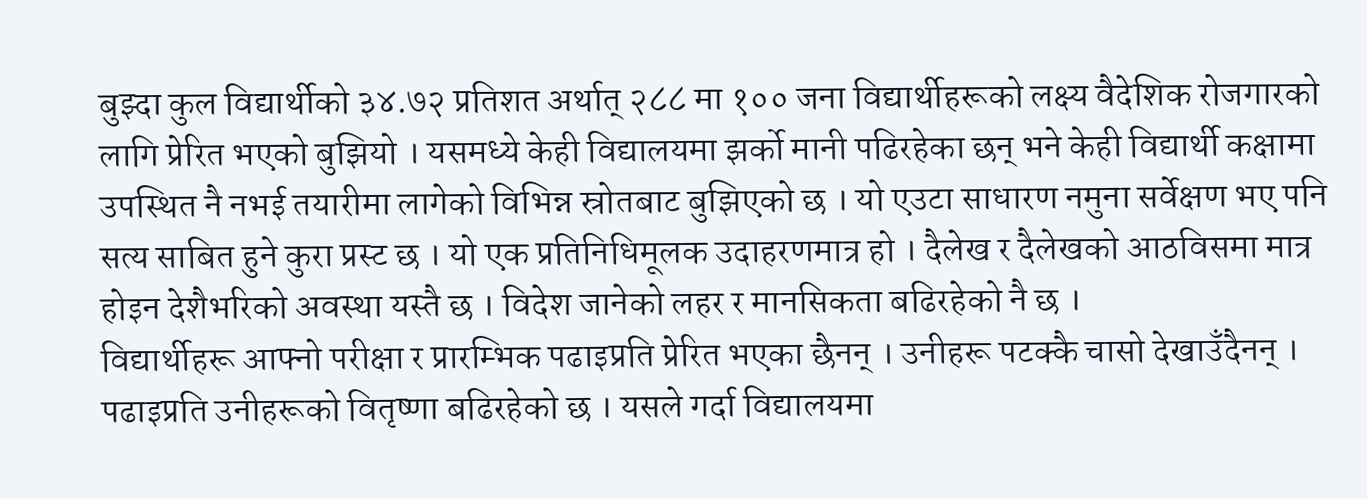बुझ्दा कुल विद्यार्थीको ३४.७२ प्रतिशत अर्थात् २८८ मा १०० जना विद्यार्थीहरूको लक्ष्य वैदेशिक रोजगारको लागि प्रेरित भएको बुझियो । यसमध्ये केही विद्यालयमा झर्को मानी पढिरहेका छन् भने केही विद्यार्थी कक्षामा उपस्थित नै नभई तयारीमा लागेको विभिन्न स्रोतबाट बुझिएको छ । यो एउटा साधारण नमुना सर्वेक्षण भए पनि सत्य साबित हुने कुरा प्रस्ट छ । यो एक प्रतिनिधिमूलक उदाहरणमात्र हो । दैलेख र दैलेखको आठविसमा मात्र होइन देशैभरिको अवस्था यस्तै छ । विदेश जानेको लहर र मानसिकता बढिरहेको नै छ ।
विद्यार्थीहरू आफ्नो परीक्षा र प्रारम्भिक पढाइप्रति प्रेरित भएका छैनन् । उनीहरू पटक्कै चासो देखाउँदैनन् । पढाइप्रति उनीहरूको वितृष्णा बढिरहेको छ । यसले गर्दा विद्यालयमा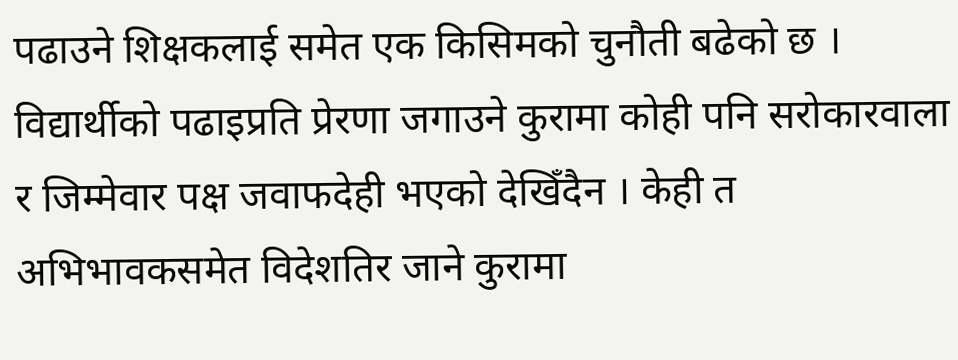पढाउने शिक्षकलाई समेत एक किसिमको चुनौती बढेको छ । विद्यार्थीको पढाइप्रति प्रेरणा जगाउने कुरामा कोही पनि सरोकारवाला र जिम्मेवार पक्ष जवाफदेही भएको देखिँदैन । केही त अभिभावकसमेत विदेशतिर जाने कुरामा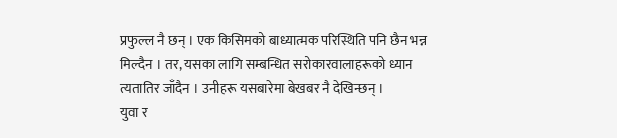प्रफुल्ल नै छन् । एक किसिमको बाध्यात्मक परिस्थिति पनि छैन भन्न मिल्दैन । तर, यसका लागि सम्बन्धित सरोकारवालाहरूको ध्यान त्यतातिर जाँदैन । उनीहरू यसबारेमा बेखबर नै देखिन्छन् ।
युवा र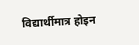विद्यार्थीमात्र होइन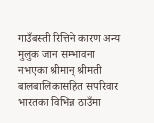गाउँबस्ती रित्तिने कारण अन्य मुलुक जान सम्भावना नभएका श्रीमान् श्रीमती बालबालिकासहित सपरिवार भारतका विभिन्न ठाउँमा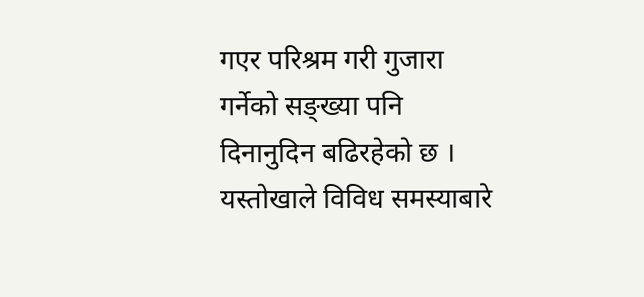गएर परिश्रम गरी गुजारा गर्नेको सङ्ख्या पनि दिनानुदिन बढिरहेको छ । यस्तोखाले विविध समस्याबारे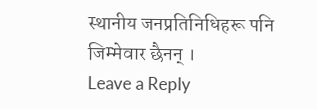स्थानीय जनप्रतिनिधिहरू पनि जिम्मेवार छैनन् ।
Leave a Reply